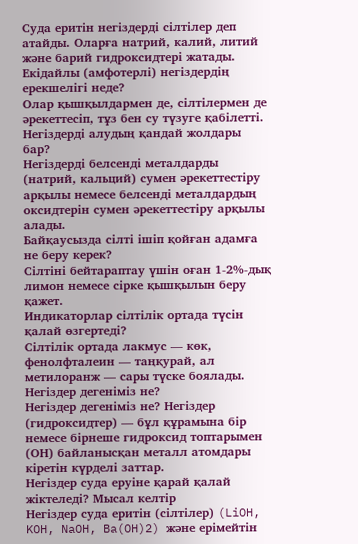Суда еритін негіздерді сілтілер деп атайды. Оларға натрий, калий, литий және барий гидроксидтері жатады.
Екідайлы (амфотерлі) негіздердің ерекшелігі неде?
Олар қышқылдармен де, сілтілермен де әрекеттесіп, тұз бен су түзуге қабілетті.
Негіздерді алудың қандай жолдары бар?
Негіздерді белсенді металдарды (натрий, кальций) сумен әрекеттестіру арқылы немесе белсенді металдардың оксидтерін сумен әрекеттестіру арқылы алады.
Байқаусызда сілті ішіп қойған адамға не беру керек?
Сілтіні бейтараптау үшін оған 1-2%-дық лимон немесе сірке қышқылын беру қажет.
Индикаторлар сілтілік ортада түсін қалай өзгертеді?
Сілтілік ортада лакмус — көк, фенолфталеин — таңқурай, ал метилоранж — сары түске боялады.
Негіздер дегеніміз не?
Негіздер дегеніміз не? Негіздер (гидроксидтер) — бұл құрамына бір немесе бірнеше гидроксид топтарымен (ОН) байланысқан металл атомдары кіретін күрделі заттар.
Негіздер суда еруіне қарай қалай жіктеледі? Мысал келтір
Негіздер суда еритін (сілтілер) (LiOH, KOH, NaOH, Ba(OH)2) және ерімейтін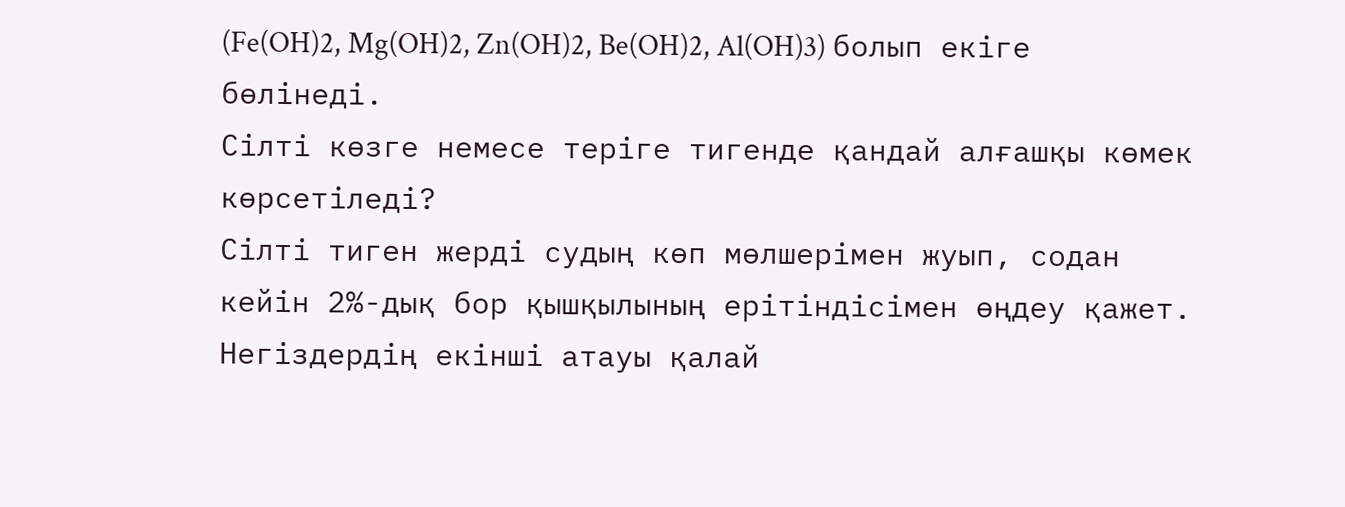(Fe(OH)2, Mg(OH)2, Zn(OH)2, Be(OH)2, Al(OH)3) болып екіге бөлінеді.
Сілті көзге немесе теріге тигенде қандай алғашқы көмек көрсетіледі?
Сілті тиген жерді судың көп мөлшерімен жуып, содан кейін 2%-дық бор қышқылының ерітіндісімен өңдеу қажет.
Негіздердің екінші атауы қалай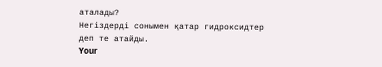аталады?
Негіздерді сонымен қатар гидроксидтер деп те атайды.
Your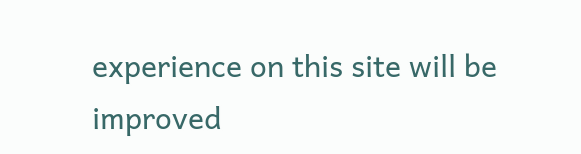experience on this site will be improved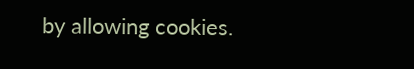by allowing cookies.